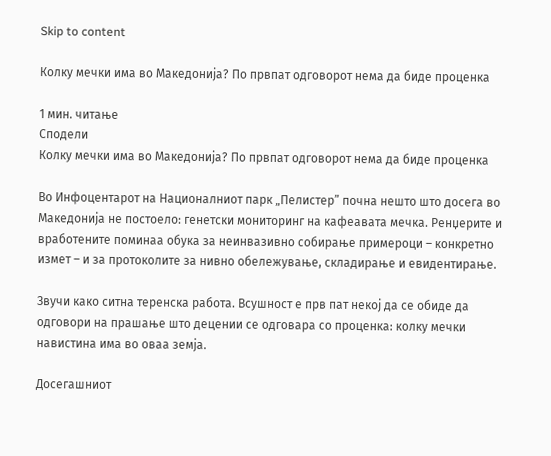Skip to content

Колку мечки има во Македонија? По првпат одговорот нема да биде проценка

1 мин. читање
Сподели
Колку мечки има во Македонија? По првпат одговорот нема да биде проценка

Во Инфоцентарот на Националниот парк „Пелистер” почна нешто што досега во Македонија не постоело: генетски мониторинг на кафеавата мечка. Ренџерите и вработените поминаа обука за неинвазивно собирање примероци – конкретно измет – и за протоколите за нивно обележување, складирање и евидентирање.

Звучи како ситна теренска работа. Всушност е прв пат некој да се обиде да одговори на прашање што децении се одговара со проценка: колку мечки навистина има во оваа земја.

Досегашниот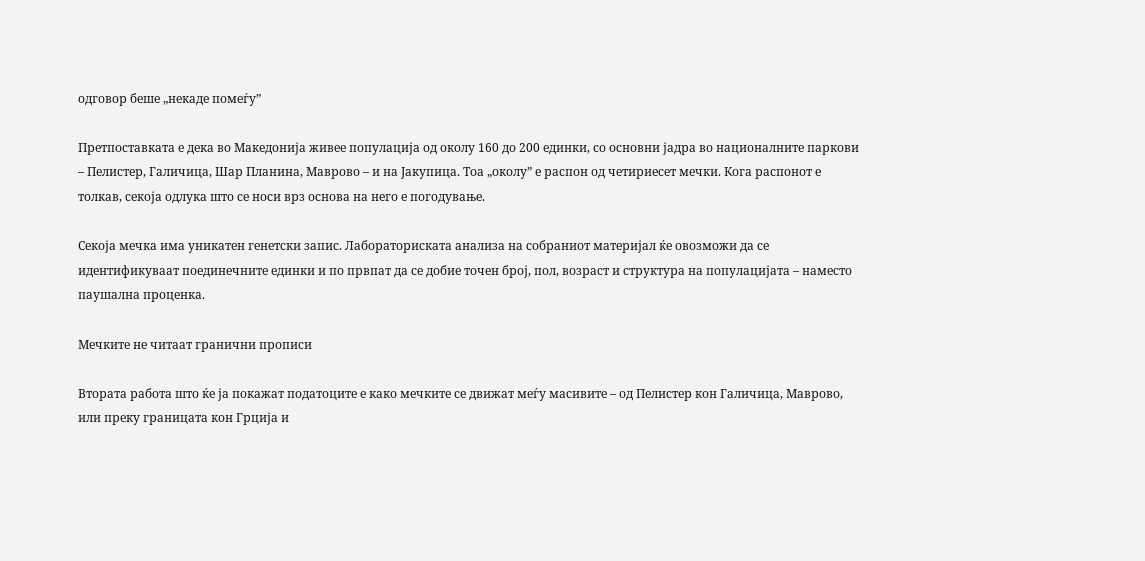одговор беше „некаде помеѓу”

Претпоставката е дека во Македонија живее популација од околу 160 до 200 единки, со основни јадра во националните паркови – Пелистер, Галичица, Шар Планина, Маврово – и на Јакупица. Тоа „околу” е распон од четириесет мечки. Кога распонот е толкав, секоја одлука што се носи врз основа на него е погодување.

Секоја мечка има уникатен генетски запис. Лабораториската анализа на собраниот материјал ќе овозможи да се идентификуваат поединечните единки и по првпат да се добие точен број, пол, возраст и структура на популацијата – наместо паушална проценка.

Мечките не читаат гранични прописи

Втората работа што ќе ја покажат податоците е како мечките се движат меѓу масивите – од Пелистер кон Галичица, Маврово, или преку границата кон Грција и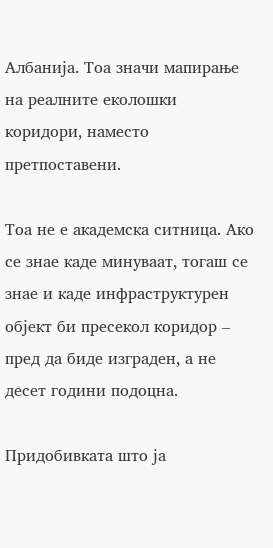Албанија. Тоа значи мапирање на реалните еколошки коридори, наместо претпоставени.

Тоа не е академска ситница. Ако се знае каде минуваат, тогаш се знае и каде инфраструктурен објект би пресекол коридор – пред да биде изграден, а не десет години подоцна.

Придобивката што ја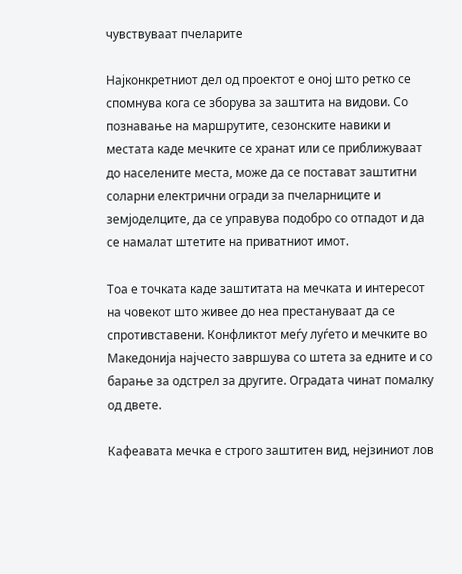чувствуваат пчеларите

Најконкретниот дел од проектот е оној што ретко се спомнува кога се зборува за заштита на видови. Со познавање на маршрутите, сезонските навики и местата каде мечките се хранат или се приближуваат до населените места, може да се постават заштитни соларни електрични огради за пчеларниците и земјоделците, да се управува подобро со отпадот и да се намалат штетите на приватниот имот.

Тоа е точката каде заштитата на мечката и интересот на човекот што живее до неа престануваат да се спротивставени. Конфликтот меѓу луѓето и мечките во Македонија најчесто завршува со штета за едните и со барање за одстрел за другите. Оградата чинат помалку од двете.

Кафеавата мечка е строго заштитен вид, нејзиниот лов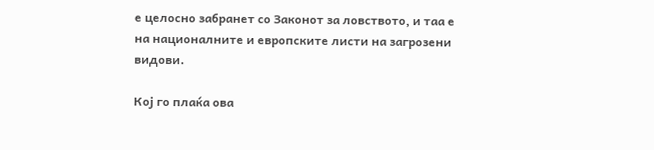е целосно забранет со Законот за ловството, и таа е на националните и европските листи на загрозени видови.

Кој го плаќа ова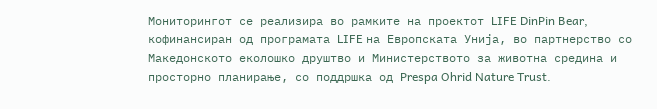Мониторингот се реализира во рамките на проектот LIFE DinPin Bear, кофинансиран од програмата LIFE на Европската Унија, во партнерство со Македонското еколошко друштво и Министерството за животна средина и просторно планирање, со поддршка од Prespa Ohrid Nature Trust.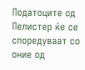Податоците од Пелистер ќе се споредуваат со оние од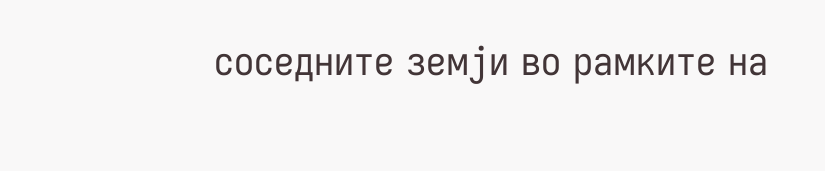соседните земји во рамките на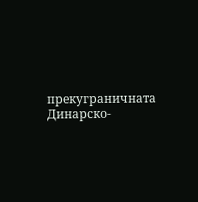прекуграничната Динарско-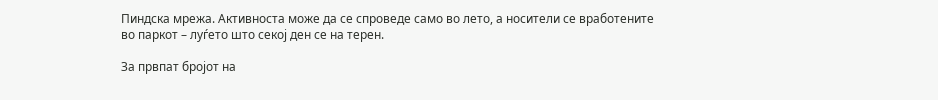Пиндска мрежа. Активноста може да се спроведе само во лето, а носители се вработените во паркот – луѓето што секој ден се на терен.

За првпат бројот на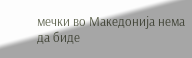мечки во Македонија нема да биде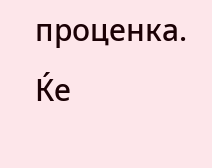проценка. Ќе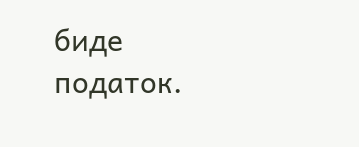биде податок.